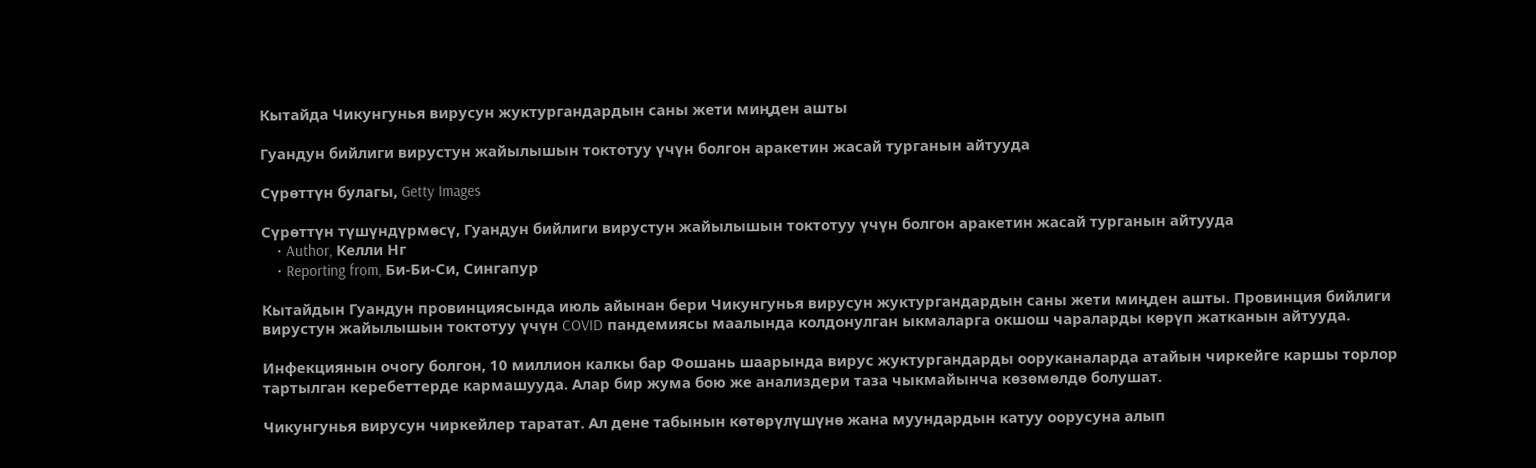Кытайда Чикунгунья вирусун жуктургандардын саны жети миңден ашты

Гуандун бийлиги вирустун жайылышын токтотуу үчүн болгон аракетин жасай турганын айтууда

Сүрөттүн булагы, Getty Images

Сүрөттүн түшүндүрмөсү, Гуандун бийлиги вирустун жайылышын токтотуу үчүн болгон аракетин жасай турганын айтууда
    • Author, Келли Нг
    • Reporting from, Би-Би-Си, Сингапур

Кытайдын Гуандун провинциясында июль айынан бери Чикунгунья вирусун жуктургандардын саны жети миңден ашты. Провинция бийлиги вирустун жайылышын токтотуу үчүн COVID пандемиясы маалында колдонулган ыкмаларга окшош чараларды көрүп жатканын айтууда.

Инфекциянын очогу болгон, 10 миллион калкы бар Фошань шаарында вирус жуктургандарды ооруканаларда атайын чиркейге каршы торлор тартылган керебеттерде кармашууда. Алар бир жума бою же анализдери таза чыкмайынча көзөмөлдө болушат.

Чикунгунья вирусун чиркейлер таратат. Ал дене табынын көтөрүлүшүнө жана муундардын катуу оорусуна алып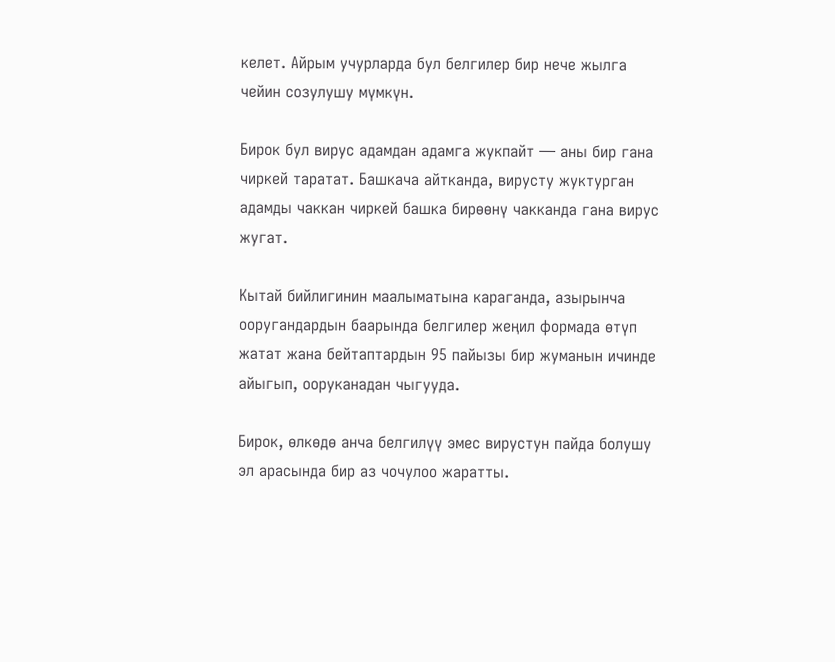келет. Айрым учурларда бул белгилер бир нече жылга чейин созулушу мүмкүн.

Бирок бул вирус адамдан адамга жукпайт — аны бир гана чиркей таратат. Башкача айтканда, вирусту жуктурган адамды чаккан чиркей башка бирөөнү чакканда гана вирус жугат.

Кытай бийлигинин маалыматына караганда, азырынча ооругандардын баарында белгилер жеңил формада өтүп жатат жана бейтаптардын 95 пайызы бир жуманын ичинде айыгып, ооруканадан чыгууда.

Бирок, өлкөдө анча белгилүү эмес вирустун пайда болушу эл арасында бир аз чочулоо жаратты.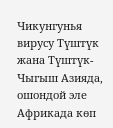Чикунгунья вирусу Түштүк жана Түштүк-Чыгыш Азияда, ошондой эле Африкада көп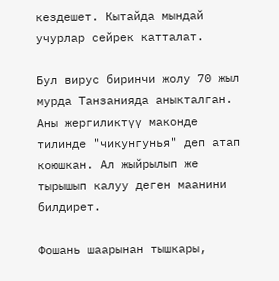кездешет. Кытайда мындай учурлар сейрек катталат.

Бул вирус биринчи жолу 70 жыл мурда Танзанияда аныкталган. Аны жергиликтүү маконде тилинде "чикунгунья" деп атап коюшкан. Ал жыйрылып же тырышып калуу деген маанини билдирет.

Фошань шаарынан тышкары,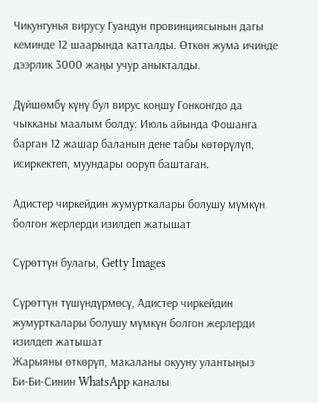Чикунгунья вирусу Гуандун провинциясынын дагы кеминде 12 шаарында катталды. Өткөн жума ичинде дээрлик 3000 жаңы учур аныкталды.

Дүйшөмбү күнү бул вирус коңшу Гонконгдо да чыкканы маалым болду: Июль айында Фошанга барган 12 жашар баланын дене табы көтөрүлүп, исиркектеп, муундары ооруп баштаган.

Адистер чиркейдин жумурткалары болушу мүмкүн болгон жерлерди изилдеп жатышат

Сүрөттүн булагы, Getty Images

Сүрөттүн түшүндүрмөсү, Адистер чиркейдин жумурткалары болушу мүмкүн болгон жерлерди изилдеп жатышат
Жарыяны өткөрүп, макаланы окууну улантыңыз
Би-Би-Синин WhatsApp каналы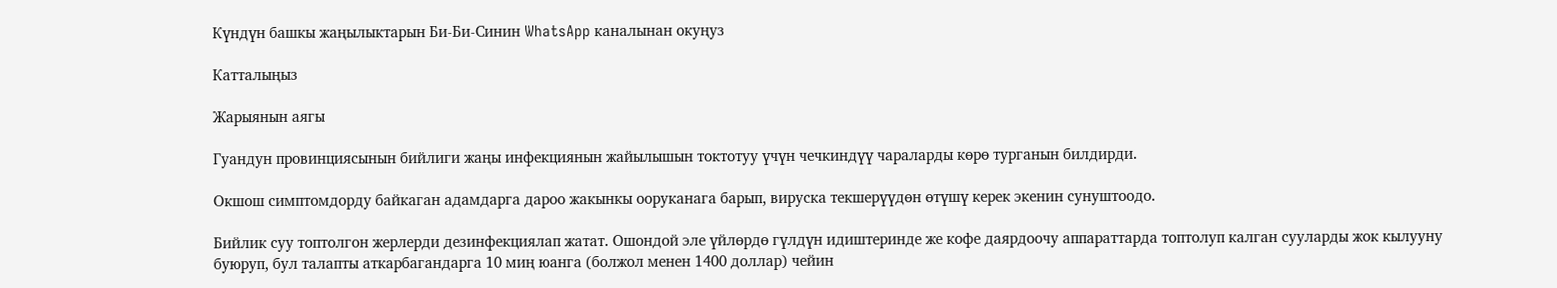Күндүн башкы жаңылыктарын Би-Би-Синин WhatsApp каналынан окуңуз

Катталыңыз

Жарыянын аягы

Гуандун провинциясынын бийлиги жаңы инфекциянын жайылышын токтотуу үчүн чечкиндүү чараларды көрө турганын билдирди.

Окшош симптомдорду байкаган адамдарга дароо жакынкы ооруканага барып, вируска текшерүүдөн өтүшү керек экенин сунуштоодо.

Бийлик суу топтолгон жерлерди дезинфекциялап жатат. Ошондой эле үйлөрдө гүлдүн идиштеринде же кофе даярдоочу аппараттарда топтолуп калган сууларды жок кылууну буюруп, бул талапты аткарбагандарга 10 миң юанга (болжол менен 1400 доллар) чейин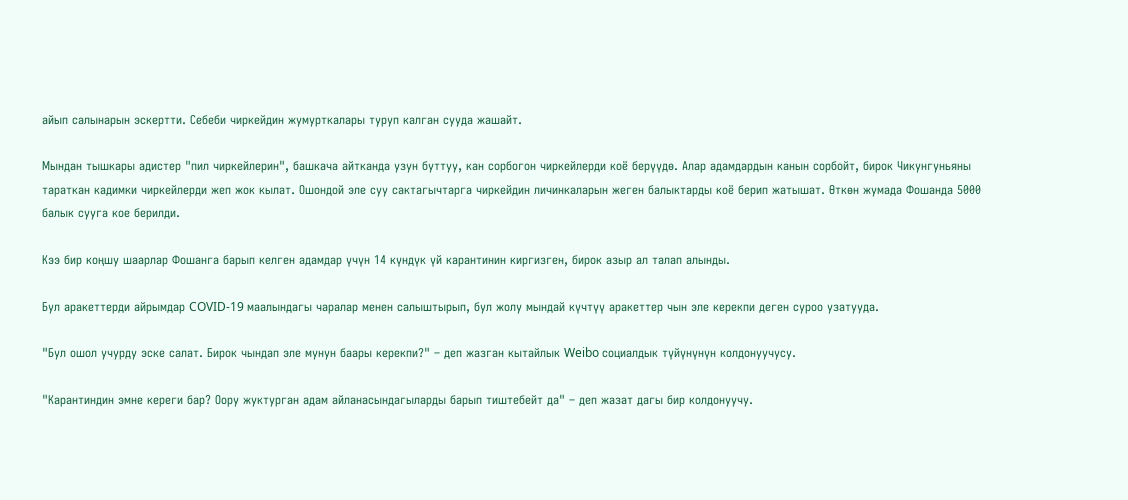айып салынарын эскертти. Себеби чиркейдин жумурткалары туруп калган сууда жашайт.

Мындан тышкары адистер "пил чиркейлерин", башкача айтканда узун буттуу, кан сорбогон чиркейлерди коё берүүдө. Алар адамдардын канын сорбойт, бирок Чикунгуньяны тараткан кадимки чиркейлерди жеп жок кылат. Ошондой эле суу сактагычтарга чиркейдин личинкаларын жеген балыктарды коё берип жатышат. Өткөн жумада Фошанда 5000 балык сууга кое берилди.

Кээ бир коңшу шаарлар Фошанга барып келген адамдар үчүн 14 күндүк үй карантинин киргизген, бирок азыр ал талап алынды.

Бул аракеттерди айрымдар COVID-19 маалындагы чаралар менен салыштырып, бул жолу мындай күчтүү аракеттер чын эле керекпи деген суроо узатууда.

"Бул ошол учурду эске салат. Бирок чындап эле мунун баары керекпи?" – деп жазган кытайлык Weibo социалдык түйүнүнүн колдонуучусу.

"Карантиндин эмне кереги бар? Оору жуктурган адам айланасындагыларды барып тиштебейт да" – деп жазат дагы бир колдонуучу.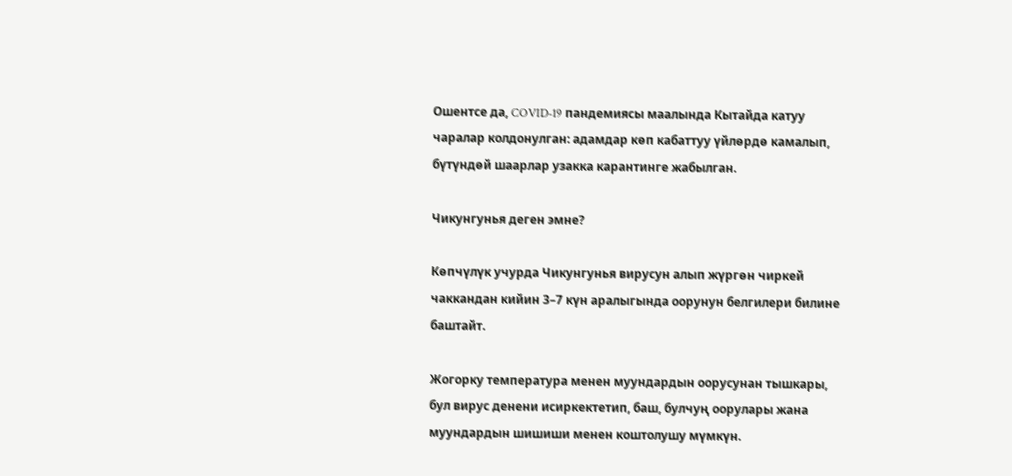Ошентсе да, COVID-19 пандемиясы маалында Кытайда катуу чаралар колдонулган: адамдар көп кабаттуу үйлөрдө камалып, бүтүндөй шаарлар узакка карантинге жабылган.

Чикунгунья деген эмне?

Көпчүлүк учурда Чикунгунья вирусун алып жүргөн чиркей чаккандан кийин 3–7 күн аралыгында оорунун белгилери билине баштайт.

Жогорку температура менен муундардын оорусунан тышкары, бул вирус денени исиркектетип, баш, булчуң оорулары жана муундардын шишиши менен коштолушу мүмкүн.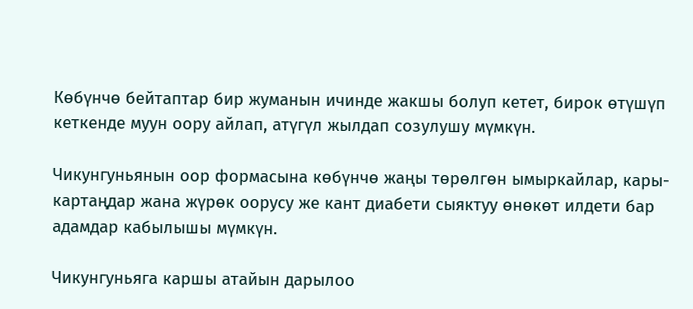Көбүнчө бейтаптар бир жуманын ичинде жакшы болуп кетет, бирок өтүшүп кеткенде муун оору айлап, атүгүл жылдап созулушу мүмкүн.

Чикунгуньянын оор формасына көбүнчө жаңы төрөлгөн ымыркайлар, кары-картаңдар жана жүрөк оорусу же кант диабети сыяктуу өнөкөт илдети бар адамдар кабылышы мүмкүн.

Чикунгуньяга каршы атайын дарылоо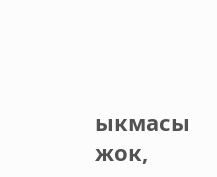ыкмасы жок,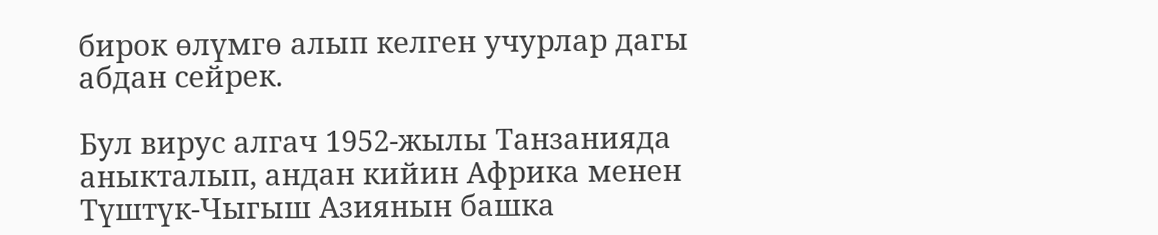бирок өлүмгө алып келген учурлар дагы абдан сейрек.

Бул вирус алгач 1952-жылы Танзанияда аныкталып, андан кийин Африка менен Түштүк-Чыгыш Азиянын башка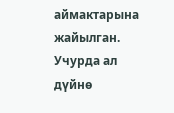аймактарына жайылган. Учурда ал дүйнө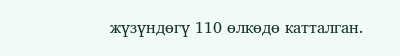жүзүндөгү 110 өлкөдө катталган.